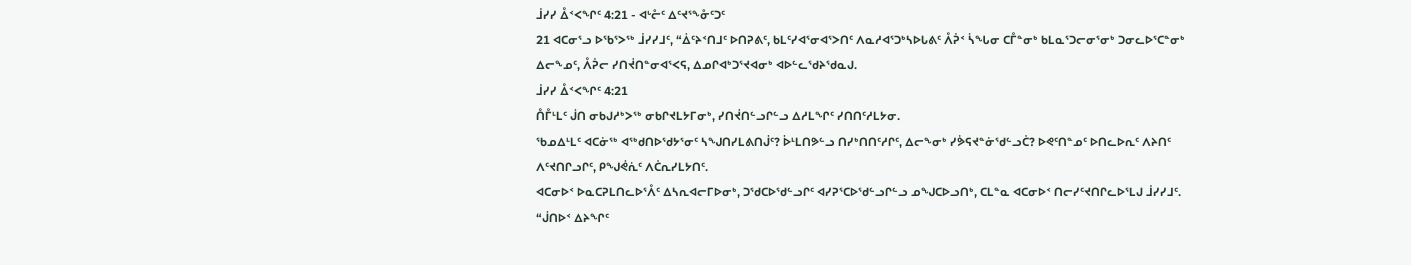ᒨᓯᓯ ᐂᑉᐸᖏᑦ 4:21 - ᐊᒡᓔᑦ ᐃᑦᔪᕐᖕᓁᑦᑐᑦ
21 ᐊᑕᓂᕐᓗ ᐅᖃᕐᐳᖅ ᒨᓯᓯᒧᑦ, “ᐄᑦᔨᑉᑎᒧᑦ ᐅᑎᕈᕕᑦ, ᑲᒪᑦᓯᐊᕐᓂᐊᕐᐳᑎᑦ ᐱᓇᓱᐊᕐᑐᒃᓴᐅᒐᕕᑦ ᐰᕉᑉ ᓵᖓᓂ ᑕᒤᓐᓂᒃ ᑲᒪᓇᕐᑐᓕᓂᕐᓂᒃ ᑐᓂᓚᐅᕐᑕᓐᓂᒃ ᐃᓕᖕᓄᑦ, ᐰᕉᓕ ᓯᑎᔫᑎᓐᓂᐊᕐᐸᕋ, ᐃᓄᒋᐊᒃᑐᕐᔪᐊᓂᒃ ᐊᐅᓪᓚᖁᔨᖁᓇᒍ.
ᒨᓯᓯ ᐂᑉᐸᖏᑦ 4:21
ᑍᒤᒻᒪᑦ ᒎᑎ ᓂᑲᒍᓱᒃᐳᖅ ᓂᑲᒋᔪᒪᔭᒥᓂᒃ, ᓯᑎᔫᑎᓪᓗᒋᓪᓗ ᐃᓱᒪᖏᑦ ᓯᑎᑎᑦᓱᒪᔭᓂ.
ᖃᓄᐃᒻᒪᑦ ᐊᑕᓃᖅ ᐊᖅᑯᑎᐅᖁᔭᕐᓂᑦ ᓴᖑᑎᓯᒪᕕᑎᒎᑦ? ᐆᒻᒪᑎᕗᓪᓗ ᑎᓯᒃᑎᑎᑦᓱᒋᑦ, ᐃᓕᖕᓂᒃ ᓯᕘᕋᔪᓐᓃᖁᓪᓗᑖ? ᐅᕙᑦᑎᓐᓄᑦ ᐅᑎᓚᐅᕆᑦ ᐱᔨᑎᑦ ᐱᑦᔪᑎᒋᓗᒋᑦ, ᑭᖑᕚᕇᑦ ᐱᑖᕆᓯᒪᔭᑎᑦ.
ᐊᑕᓂᐅᑉ ᐅᓇᑕᕈᒪᑎᓚᐅᕐᐰᑦ ᐃᓴᕆᐊᓕᒥᐅᓂᒃ, ᑐᖁᑕᐅᖁᓪᓗᒋᑦ ᐊᓯᕈᕐᑕᐅᖁᓪᓗᒋᓪᓗ ᓄᖑᑕᐅᓗᑎᒃ, ᑕᒪᓐᓇ ᐊᑕᓂᐅᑉ ᑎᓕᓯᑦᔪᑎᒋᓚᐅᕐᒪᒍ ᒨᓯᓯᒧᑦ.
“ᒎᑎᐅᑉ ᐃᔨᖏᑦ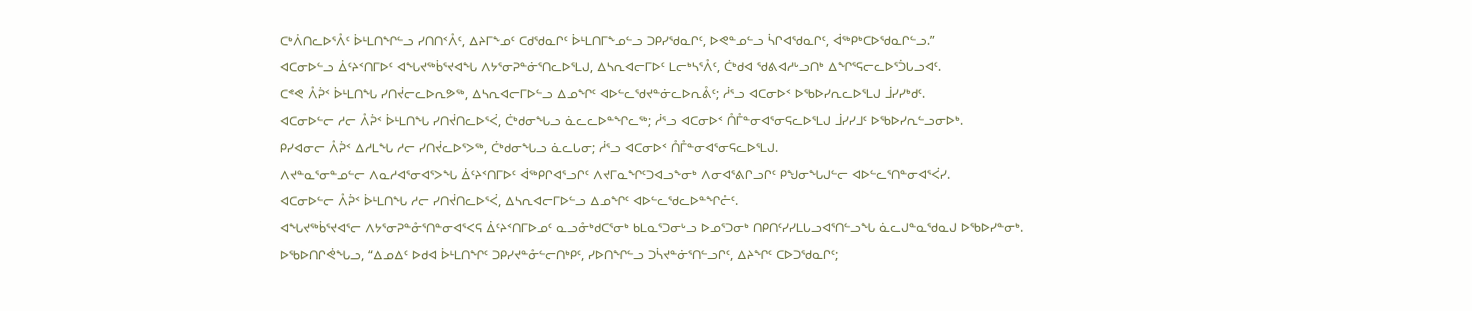ᑕᒃᐲᑎᓚᐅᕐᐰᑦ ᐆᒻᒪᑎᖏᓪᓗ ᓯᑎᑎᑉᐰᑦ, ᐃᔨᒥᖕᓄᑦ ᑕᑯᖁᓇᒋᑦ ᐆᒻᒪᑎᒥᖕᓄᓪᓗ ᑐᑭᓯᖁᓇᒋᑦ, ᐅᕙᓐᓄᓪᓗ ᓵᒋᐊᖁᓇᒋᑦ, ᐋᖅᑭᒃᑕᐅᖁᓇᒋᓪᓗ.”
ᐊᑕᓂᐅᓪᓗ ᐄᑦᔨᑉᑎᒥᐅᑦ ᐊᖓᔪᖅᑳᕐᔪᐊᖓ ᐱᔭᕐᓂᕈᓐᓃᕐᑎᓚᐅᕐᒪᒍ, ᐃᓴᕆᐊᓕᒥᐅᑦ ᒪᓕᒃᓴᕐᐰᑦ, ᑖᒃᑯᐊ ᖁᕕᐊᓱᒡᓗᑎᒃ ᐃᖏᕐᕋᓕᓚᐅᕐᑑᒐᓗᐊᑦ.
ᑕᕝᕙ ᐰᕉᑉ ᐆᒻᒪᑎᖓ ᓯᑎᔫᓕᓚᐅᕆᕗᖅ, ᐃᓴᕆᐊᓕᒥᐅᓪᓗ ᐃᓄᖏᑦ ᐊᐅᓪᓚᖁᔪᓐᓃᓚᐅᕆᕔᑦ; ᓲᕐᓗ ᐊᑕᓂᐅᑉ ᐅᖃᐅᓯᕆᓚᐅᕐᒪᒍ ᒨᓯᓯᒃᑯᑦ.
ᐊᑕᓂᐅᓪᓕ ᓱᓕ ᐰᕉᑉ ᐆᒻᒪᑎᖓ ᓯᑎᔫᑎᓚᐅᕐᐹ, ᑖᒃᑯᓂᖓᓗ ᓈᓚᓚᐅᓐᖏᓚᖅ; ᓲᕐᓗ ᐊᑕᓂᐅᑉ ᑍᒤᓐᓂᐊᕐᓂᕋᓚᐅᕐᒪᒍ ᒨᓯᓯᒧᑦ ᐅᖃᐅᓯᕆᓪᓗᓂᐅᒃ.
ᑭᓯᐊᓂᓕ ᐰᕉᑉ ᐃᓱᒪᖓ ᓱᓕ ᓯᑎᔫᓚᐅᕐᐳᖅ, ᑖᒃᑯᓂᖓᓗ ᓈᓚᒐᓂ; ᓲᕐᓗ ᐊᑕᓂᐅᑉ ᑍᒤᓐᓂᐊᕐᓂᕋᓚᐅᕐᒪᒍ.
ᐱᔪᓐᓇᕐᓂᓐᓄᓪᓕ ᐱᓇᓱᐊᕐᓂᐊᕐᐳᖓ ᐄᑦᔨᑉᑎᒥᐅᑦ ᐋᖅᑭᒋᐊᕐᓗᒋᑦ ᐱᔪᒥᓇᖏᑦᑐᐊᓗᖕᓂᒃ ᐱᓂᐊᕐᕕᒋᓗᒋᑦ ᑭᖑᓂᖓᒍᓪᓕ ᐊᐅᓪᓚᕐᑎᓐᓂᐊᕐᐹᓯ.
ᐊᑕᓂᐅᓪᓕ ᐰᕉᑉ ᐆᒻᒪᑎᖓ ᓱᓕ ᓯᑎᔫᑎᓚᐅᕐᐹ, ᐃᓴᕆᐊᓕᒥᐅᓪᓗ ᐃᓄᖏᑦ ᐊᐅᓪᓚᖁᓚᐅᓐᖏᓔᑦ.
ᐊᖓᔪᖅᑳᕐᔪᐊᕐᓕ ᐱᔭᕐᓂᕈᓐᓁᕐᑎᓐᓂᐊᕐᐸᕋ ᐄᑦᔨᑉᑎᒥᐅᓄᑦ ᓇᓗᓁᒃᑯᑕᕐᓂᒃ ᑲᒪᓇᕐᑐᓂᒡᓗ ᐅᓄᕐᑐᓂᒃ ᑎᑭᑎᑦᓯᓯᒪᒐᓗᐊᕐᑎᓪᓗᖓ ᓈᓚᒍᓐᓇᖁᓇᒍ ᐅᖃᐅᓯᓐᓂᒃ.
ᐅᖃᐅᑎᒋᕚᖓᓗ, “ᐃᓄᐃᑦ ᐅᑯᐊ ᐆᒻᒪᑎᖏᑦ ᑐᑭᓯᔪᓐᓁᓪᓕᑎᒃᑭᑦ, ᓯᐅᑎᖏᓪᓗ ᑐᓵᔪᓐᓃᕐᑎᓪᓗᒋᑦ, ᐃᔨᖏᑦ ᑕᐅᑐᖁᓇᒋᑦ;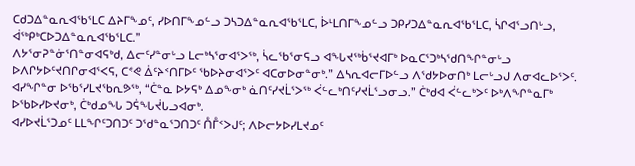ᑕᑯᑐᐃᓐᓇᕆᐊᖃᕐᒪᑕ ᐃᔨᒥᖕᓄᑦ, ᓯᐅᑎᒥᖕᓄᓪᓗ ᑐᓴᑐᐃᓐᓇᕆᐊᖃᕐᒪᑕ, ᐆᒻᒪᑎᒥᖕᓄᓪᓗ ᑐᑭᓯᑐᐃᓐᓇᕆᐊᖃᕐᒪᑕ, ᓵᒋᐊᕐᓗᑎᒡᓗ, ᐋᖅᑭᒃᑕᐅᑐᐃᓐᓇᕆᐊᖃᕐᒪᑕ.”
ᐱᔭᕐᓂᕈᓐᓃᕐᑎᓐᓂᐊᕋᒃᑯ, ᐃᓕᑦᓯᓐᓂᒡᓗ ᒪᓕᒃᓴᕐᓂᐊᕐᐳᖅ, ᓵᓚᖃᕐᓂᕋᓗ ᐊᖓᔪᖅᑳᕐᔪᐊᒥᒃ ᐅᓇᑕᕐᑐᒃᓴᖁᑎᖏᓐᓂᒡᓗ ᐅᐱᒋᔭᐅᑦᔪᑎᒋᓂᐊᕐᐸᕋ, ᑕᕝᕙ ᐄᑦᔨᑉᑎᒥᐅᑦ ᖃᐅᔨᓂᐊᕐᐳᑦ ᐊᑕᓂᐅᓂᓐᓂᒃ.” ᐃᓴᕆᐊᓕᒥᐅᓪᓗ ᐱᖁᔭᐅᓂᑎᒃ ᒪᓕᒡᓗᒍ ᐱᓂᐊᓚᐅᕐᐳᑦ.
ᐊᓯᖏᓐᓂ ᐅᖃᕐᓯᒪᔪᖃᕆᕗᖅ, “ᑖᓐᓇ ᐅᔭᕋᒃ ᐃᓄᖕᓂᒃ ᓈᑎᑦᓯᔪᒫᕐᐳᖅ ᐹᓪᓚᒃᑎᑦᓯᔪᒫᕐᓗᓂᓗ.” ᑖᒃᑯᐊ ᐹᓪᓚᒃᐳᑦ ᐅᒃᐱᖏᓐᓇᒥᒃ ᐅᖃᐅᓯᐅᔪᓂᒃ, ᑖᒃᑯᓄᖓ ᑐᕌᖓᔫᒐᓗᐊᓂᒃ.
ᐊᓯᐅᔪᒫᕐᑐᓄᑦ ᒪᒪᖏᑦᑐᑎᑐᑦ ᑐᖁᓐᓇᕐᑐᑎᑐᑦ ᑍᒤᑉᐳᒍᑦ; ᐱᐅᓕᔭᐅᓯᒪᔪᓄᑦ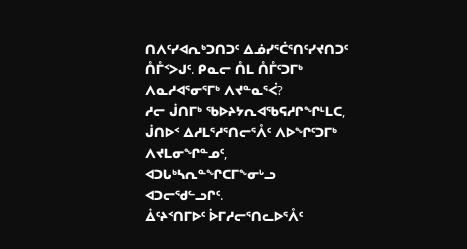ᑎᐱᑦᓯᐊᕆᒃᑐᑎᑐᑦ ᐃᓅᓯᕐᑖᕐᑎᑦᓯᔪᑎᑐᑦ ᑍᒤᑉᐳᒍᑦ. ᑭᓇᓕ ᑍᒪ ᑍᒤᑦᑐᒥᒃ ᐱᓇᓱᐊᕐᓂᕐᒥᒃ ᐱᔪᓐᓇᕐᐹ?
ᓱᓕ ᒎᑎᒥᒃ ᖃᐅᔨᔭᕆᐊᖃᕋᓱᒋᖏᒻᒪᑕ, ᒎᑎᐅᑉ ᐃᓱᒪᕐᓱᕐᑎᓕᕐᐰᑦ ᐱᐅᖏᑦᑐᒥᒃ ᐱᔪᒪᓂᖏᓐᓄᑦ, ᐊᑐᒐᒃᓴᕆᓐᖏᑕᒥᖕᓂᒡᓗ ᐊᑐᓕᖁᓪᓗᒋᑦ.
ᐄᑦᔨᑉᑎᒥᐅᑦ ᐆᒥᓱᓕᕐᑎᓚᐅᕐᐰᑦ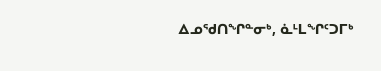ᐃᓄᖁᑎᖏᓐᓂᒃ, ᓈᒻᒪᖏᑦᑐᒥᒃ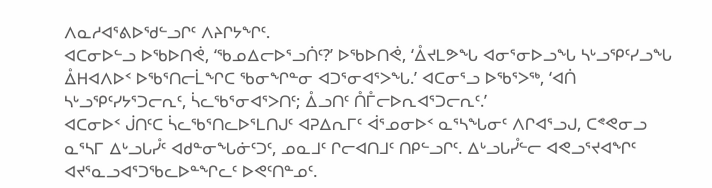ᐱᓇᓱᐊᕐᕕᐅᖁᓪᓗᒋᑦ ᐱᔨᒋᔭᖏᑦ.
ᐊᑕᓂᐅᓪᓗ ᐅᖃᐅᑎᕚ, ‘ᖃᓄᐃᓕᐅᕐᓗᑏᑦ?’ ᐅᖃᐅᑎᕚ, ‘ᐂᔪᒪᕗᖓ ᐊᓂᕐᓂᐅᓗᖓ ᓴᒡᓗᕿᑦᓯᓗᖓ ᐂᕼᐊᐱᐅᑉ ᐅᖃᕐᑎᓕᒫᖏᑕ ᖃᓂᖏᓐᓂ ᐊᑐᕐᓂᐊᕐᐳᖓ.’ ᐊᑕᓂᕐᓗ ᐅᖃᕐᐳᖅ, ‘ᐊᑏ ᓴᒡᓗᕿᑦᓯᔭᕐᑐᓕᕆᑦ, ᓵᓚᖃᕐᓂᐊᕐᐳᑎᑦ; ᐂᓗᑎᑦ ᑍᒤᓕᐅᕆᐊᕐᑐᓕᕆᑦ.’
ᐊᑕᓂᐅᑉ ᒎᑎᑦᑕ ᓵᓚᖃᕐᑎᓚᐅᕐᒪᑎᒍᑦ ᐊᕈᐃᕆᒥᑦ ᐋᕐᓄᓂᐅᑉ ᓇᕐᓴᖓᓂᑦ ᐱᒋᐊᕐᓗᒍ, ᑕᕝᕙᓂᓗ ᓇᕐᓴᒥ ᐃᒡᓗᒐᓮᑦ ᐊᑯᓐᓂᖓᓃᑦᑐᑦ, ᓄᓇᒧᑦ ᒋᓕᐊᑎᒧᑦ ᑎᑭᓪᓗᒋᑦ. ᐃᒡᓗᒐᓮᓪᓕ ᐊᕙᓗᕐᔪᐊᖏᑦ ᐊᔪᕐᓇᓗᐊᕐᑐᖃᓚᐅᓐᖏᓚᑦ ᐅᕙᑦᑎᓐᓄᑦ.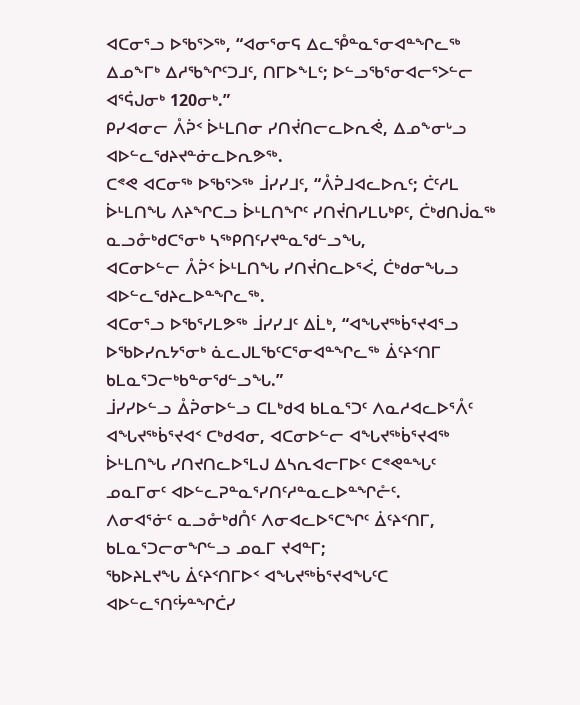ᐊᑕᓂᕐᓗ ᐅᖃᕐᐳᖅ, “ᐊᓂᕐᓂᕋ ᐃᓚᕾᓐᓇᕐᓂᐊᓐᖏᓚᖅ ᐃᓄᖕᒥᒃ ᐃᓱᖃᖏᑦᑐᒧᑦ, ᑎᒥᐅᖕᒪᑦ; ᐅᓪᓗᖃᕐᓂᐊᓕᕐᐳᓪᓕ ᐊᕐᕌᒍᓂᒃ 120ᓂᒃ.”
ᑭᓯᐊᓂᓕ ᐰᕉᑉ ᐆᒻᒪᑎᓂ ᓯᑎᔫᑎᓕᓚᐅᕆᕚ, ᐃᓄᖕᓂᒡᓗ ᐊᐅᓪᓚᖁᔨᔪᓐᓃᓚᐅᕆᕗᖅ.
ᑕᕝᕙ ᐊᑕᓂᖅ ᐅᖃᕐᐳᖅ ᒨᓯᓯᒧᑦ, “ᐰᕉᒧᐊᓚᐅᕆᑦ; ᑖᑦᓱᒪ ᐆᒻᒪᑎᖓ ᐱᔨᖏᑕᓗ ᐆᒻᒪᑎᖏᑦ ᓯᑎᔫᑎᓯᒪᒐᒃᑭᑦ, ᑖᒃᑯᑎᒎᓇᖅ ᓇᓗᓁᒃᑯᑕᕐᓂᒃ ᓴᖅᑭᑎᑦᓯᔪᓐᓇᖁᓪᓗᖓ,
ᐊᑕᓂᐅᓪᓕ ᐰᕉᑉ ᐆᒻᒪᑎᖓ ᓯᑎᔫᑎᓚᐅᕐᐹ, ᑖᒃᑯᓂᖓᓗ ᐊᐅᓪᓚᖁᔨᓚᐅᓐᖏᓚᖅ.
ᐊᑕᓂᕐᓗ ᐅᖃᕐᓯᒪᕗᖅ ᒨᓯᓯᒧᑦ ᐃᒫᒃ, “ᐊᖓᔪᖅᑳᕐᔪᐊᕐᓗ ᐅᖃᐅᓯᕆᔭᕐᓂᒃ ᓈᓚᒍᒪᖃᑦᑕᕐᓂᐊᓐᖏᓚᖅ ᐄᑦᔨᑉᑎᒥ ᑲᒪᓇᕐᑐᓕᒃᑲᓐᓂᖁᓪᓗᖓ.”
ᒨᓯᓯᐅᓪᓗ ᐂᕉᓂᐅᓪᓗ ᑕᒪᒃᑯᐊ ᑲᒪᓇᕐᑐᑦ ᐱᓇᓱᐊᓚᐅᕐᐰᑦ ᐊᖓᔪᖅᑳᕐᔪᐊᑉ ᑕᒃᑯᐊᓂ, ᐊᑕᓂᐅᓪᓕ ᐊᖓᔪᖅᑳᕐᔪᐊᖅ ᐆᒻᒪᑎᖓ ᓯᑎᔪᑎᓚᐅᕐᒪᒍ ᐃᓴᕆᐊᓕᒥᐅᑦ ᑕᕝᕙᓐᖓᑦ ᓄᓇᒥᓂᑦ ᐊᐅᓪᓚᕈᓐᓇᕐᓯᑎᑦᓱᓐᓇᓚᐅᓐᖏᓔᑦ.
ᐱᓂᐊᕐᓃᑦ ᓇᓗᓁᒃᑯᑍᑦ ᐱᓂᐊᓚᐅᕐᑕᖏᑦ ᐄᑦᔨᑉᑎᒥ, ᑲᒪᓇᕐᑐᓕᓂᖏᓪᓗ ᓄᓇᒥ ᔪᐊᓐᒥ;
ᖃᐅᔨᒪᔪᖓ ᐄᑦᔨᑉᑎᒥᐅᑉ ᐊᖓᔪᖅᑳᕐᔪᐊᖓᑦᑕ ᐊᐅᓪᓚᕐᑎᑦᔮᓐᖏᑖᓯ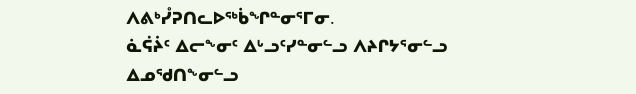ᐱᕕᒃᓮᕈᑎᓚᐅᖅᑳᖏᓐᓂᕐᒥᓂ.
ᓈᕌᔩᑦ ᐃᓕᖕᓂᑦ ᐃᒡᓗᑦᓯᓐᓂᓪᓗ ᐱᔨᒋᔭᕐᓂᓪᓗ ᐃᓄᖁᑎᖕᓂᓪᓗ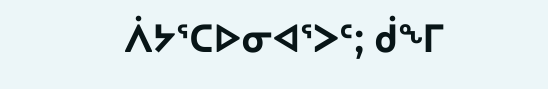ᐲᔭᕐᑕᐅᓂᐊᕐᐳᑦ; ᑰᖕᒥ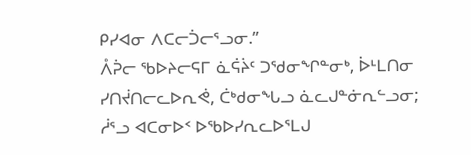ᑭᓯᐊᓂ ᐱᑕᓕᑑᓕᕐᓗᓂ.”
ᐰᕉᓕ ᖃᐅᔨᓕᕋᒥ ᓈᕌᔩᑦ ᑐᖁᓂᖏᓐᓂᒃ, ᐆᒻᒪᑎᓂ ᓯᑎᔫᑎᓕᓚᐅᕆᕚ, ᑖᒃᑯᓂᖓᓗ ᓈᓚᒍᓐᓃᕆᓪᓗᓂ; ᓲᕐᓗ ᐊᑕᓂᐅᑉ ᐅᖃᐅᓯᕆᓚᐅᕐᒪᒍ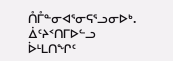ᑍᒤᓐᓂᐊᕐᓂᕋᕐᓗᓂᐅᒃ.
ᐄᑦᔨᑉᑎᒥᐅᓪᓗ ᐆᒻᒪᑎᖏᑦ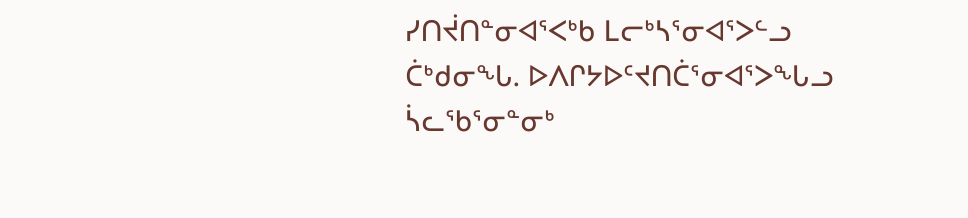ᓯᑎᔫᑎᓐᓂᐊᕐᐸᒃᑲ ᒪᓕᒃᓴᕐᓂᐊᕐᐳᓪᓗ ᑖᒃᑯᓂᖓ. ᐅᐱᒋᔭᐅᑦᔪᑎᑖᕐᓂᐊᕐᐳᖓᓗ ᓵᓚᖃᕐᓂᓐᓂᒃ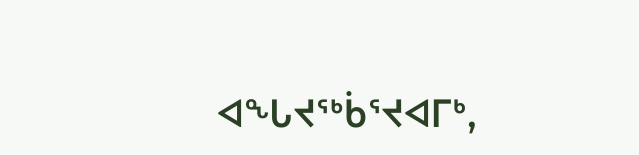ᐊᖓᔪᖅᑳᕐᔪᐊᒥᒃ,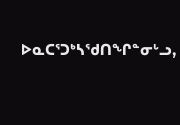ᐅᓇᑕᕐᑐᒃᓴᖁᑎᖏᓐᓂᒡᓗ,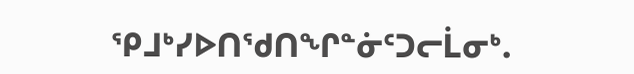ᕿᒧᒃᓯᐅᑎᖁᑎᖏᓐᓃᑦᑐᓕᒫᓂᒃ.